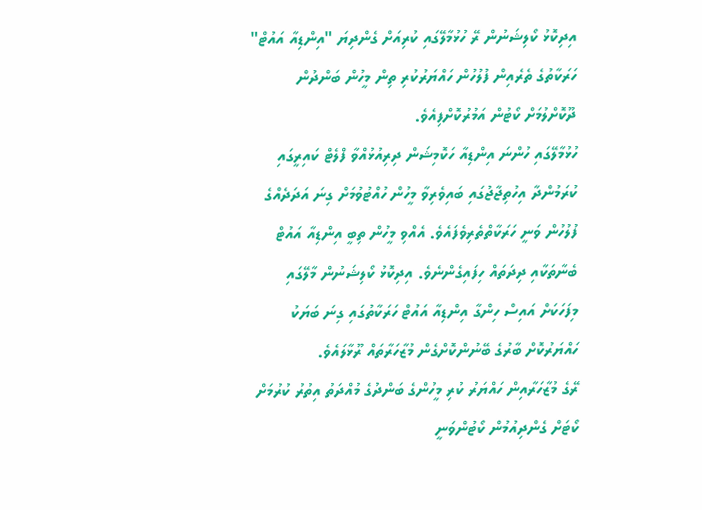އިދިކޮޅު ކޯލިޝަނުން ރޭ ހުޅުމާލޭގައި ކުރިއަށް ގެންދިޔަ "އިންޑިއާ އައުޓް" ހަރަކާތުގެ ތެރެއިން ފުލުހުން ހައްޔަރުކުރި ތިން މީހުން ބަންދުން ދޫކޮށްލުމަށް ކޯޓުން އަމުރުކޮށްފިއެވެ.
ހުޅުމާލޭގައި ހުންނަ އިންޑިއާ ހަކޮމިޝަން ދިރިއުޅުއްވާ ފްލެޓް ކައިރީގައި ކުރަމުންދާ އިހުތިޖާޖުގައި ބައިވެރިވާ މީހުން ހުއްޓުވުމަށް ގިނަ އަދަދެއްގެ ފުލުހުން ވަނީ ހަރަކާތްތެރިވެފައެވެ. އެއްވި މީހުން ތިބީ އިންޑިއާ އައުޓް ބެނާތަކާއި ދިދަތައް ހިފައިގެންނެވެ. އިދިކޮޅު ކޯލިޝަނުން މާލޭގައި މިފަހަކަށް އައިސް ހިންގާ އިންޑިއާ އައުޓް ހަރަކާތުގައި ގިނަ ބަޔަކު ހައްޔަރުކޮށް ބާރުގެ ބޭނުންކޮށްގެން މުޒާހަރާތައް ރޫޅާލައެވެ.
ރޭގެ މުޒާހަރާއިން ހައްޔަރު ކުރި މީހުންގެ ބަންދުގެ މުއްދަތު އިތުރު ކުރުމަށް ކޯޓަށް ގެންދިއުމުން ކޯޓުންވަނީ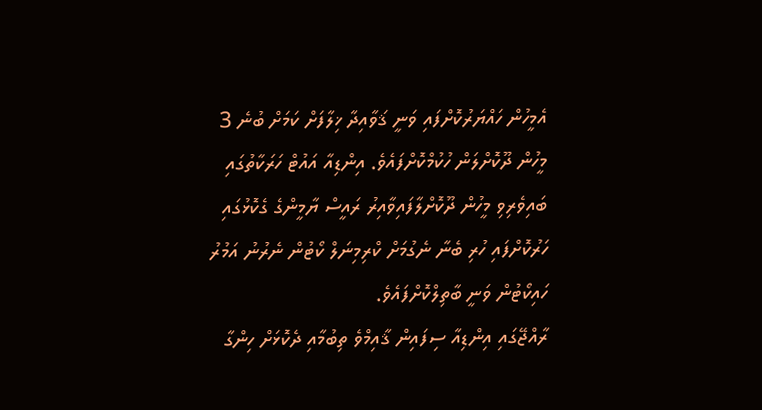އެމީހުން ހައްޔަރުކޮށްފައި ވަނީ ޤަވާއިދާ ޚިލާފަށް ކަމަށް ބުނެ 3 މީހުން ދޫކޮށްލަން ހުކުމްކޮށްފައެވެ. އިންޑިއާ އައުޓް ހަރަކާތުގައި ބައިވެރިވި މީހުން ދޫކޮށްލާފައިވާއިރު ރައީސް ޔާމީންގެ ގެކޮޅުގައި ހަރުކޮށްފައި ހުރި ބެނާ ނެގުމަށް ކްރިމިނަލް ކޯޓުން ނެރުނު އަމުރު ހައިކޯޓުން ވަނީ ބާތިލްކޮށްފައެވެ.
ރާއްޖޭގައި އިންޑިއާ ސިފައިން ޤާއިމްވެ ތިބުމާއި ދެކޮޅަށް ހިންގާ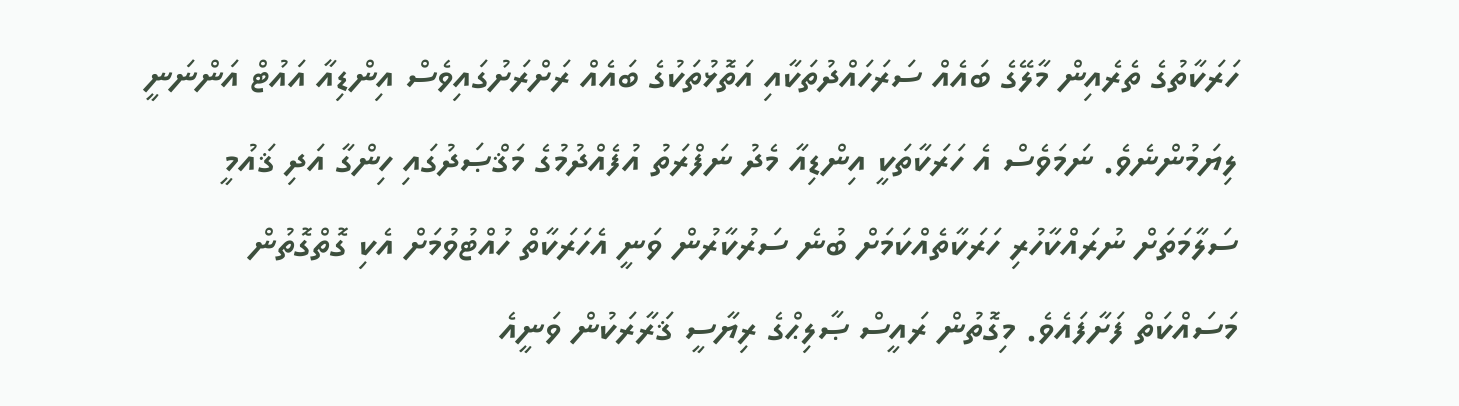ހަރަކާތުގެ ތެރެއިން މާލޭގެ ބައެއް ސަރަހައްދުތަކާއި އަތޮޅުތަކުގެ ބައެއް ރަށްރަށުގައިވެސް އިންޑިއާ އައުޓް އަންނަނީ ލިޔަމުންނެވެ. ނަމަވެސް އެ ހަރަކާތަކީ އިންޑިއާ މެދު ނަފްރަތު އުފެއްދުމުގެ މަޤްޞަދުގައި ހިންގާ އަދި ޤައުމީ ސަލާމަތަށް ނުރައްކާހުރި ހަރަކާތެއްކަމަށް ބުނެ ސަރުކާރުން ވަނީ އެހަރަކާތް ހުއްޓުވުމަށް އެކި ގޮތްގޮތުން މަސައްކަތް ފަށާފައެވެ. މިގޮތުން ރައީސް ޞާލިޙްގެ ރިޔާސީ ޤަރާރަކުން ވަނީއެ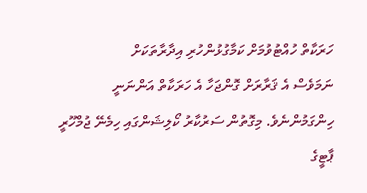ހަރަކާތް ހުއްޓުވުމަށް ކަމާގުޅުންހުރި އިދާރާތަކަށް
ނަމަވެސް އެ ޤަރާރަށް ގޮންޖަހާ އެ ހަރަކާތް އަންނަނީ ހިންގަމުންނެވެ. މިގޮތުން ސަރުކާރު ކޯލިޝަންގައި ހިމެނޭ ޖުމްހޫރީ ޕާޓީގެ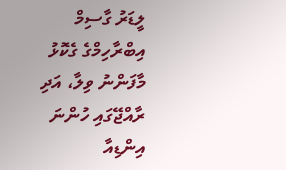ލީޑަރު ގާސިމް އިބްރާހިމްގެ ގެކޮޅު މާފަންނު ވިލާ، އަދި ރާއްޖޭގައި ހުންނަ އިންޑިއާ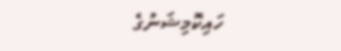ހައިކޮމިޝަނުގެ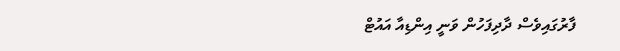ފާރުގައިވެސް ދާދިފަހުން ވަނީ އިންޑިއާ އައުޓް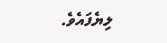ލިޔެފައެވެ.